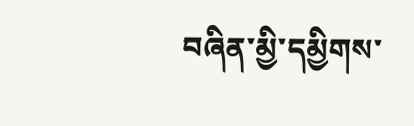བཞིན་མྱི་དམྱིགས་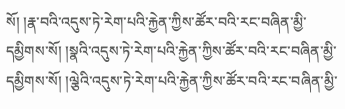སོ། །རྣ་བའི་འདུས་ཏེ་རེག་པའི་རྐྱེན་ཀྱིས་ཚོར་བའི་རང་བཞིན་མྱི་ དམྱིགས་སོ། །སྣའི་འདུས་ཏེ་རེག་པའི་རྐྱེན་ཀྱིས་ཚོར་བའི་རང་བཞིན་མྱི་དམྱིགས་སོ། །ལྕེའི་འདུས་ཏེ་རེག་པའི་རྐྱེན་ཀྱིས་ཚོར་བའི་རང་བཞིན་མྱི་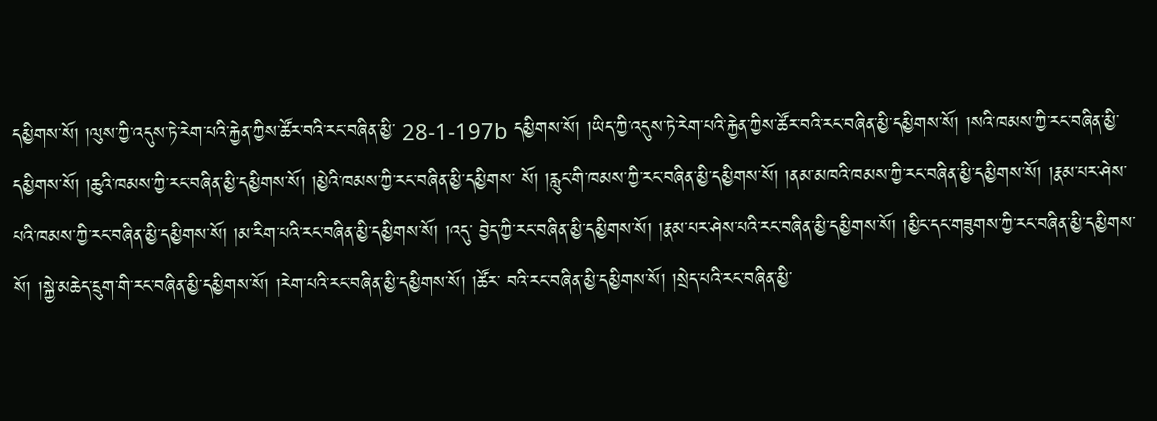དམྱིགས་སོ། །ལུས་ཀྱི་འདུས་ཏེ་རེག་པའི་རྐྱེན་ཀྱིས་ཚོར་བའི་རང་བཞིན་མྱི་ 28-1-197b དམྱིགས་སོ། །ཡིད་ཀྱི་འདུས་ཏེ་རེག་པའི་རྐྱེན་ཀྱིས་ཚོར་བའི་རང་བཞིན་མྱི་དམྱིགས་སོ། །སའི་ཁམས་ཀྱི་རང་བཞིན་མྱི་དམྱིགས་སོ། །ཆུའི་ཁམས་ཀྱི་རང་བཞིན་མྱི་དམྱིགས་སོ། །མྱེའི་ཁམས་ཀྱི་རང་བཞིན་མྱི་དམྱིགས་ སོ། །རླུང་གི་ཁམས་ཀྱི་རང་བཞིན་མྱི་དམྱིགས་སོ། །ནམ་མཁའི་ཁམས་ཀྱི་རང་བཞིན་མྱི་དམྱིགས་སོ། །རྣམ་པར་ཤེས་པའི་ཁམས་ཀྱི་རང་བཞིན་མྱི་དམྱིགས་སོ། །མ་རིག་པའི་རང་བཞིན་མྱི་དམྱིགས་སོ། །འདུ་ བྱེད་ཀྱི་རང་བཞིན་མྱི་དམྱིགས་སོ། །རྣམ་པར་ཤེས་པའི་རང་བཞིན་མྱི་དམྱིགས་སོ། །མྱིང་དང་གཟུགས་ཀྱི་རང་བཞིན་མྱི་དམྱིགས་སོ། །སྐྱེ་མཆེད་དྲུག་གི་རང་བཞིན་མྱི་དམྱིགས་སོ། །རེག་པའི་རང་བཞིན་མྱི་དམྱིགས་སོ། །ཚོར་ བའི་རང་བཞིན་མྱི་དམྱིགས་སོ། །སྲེད་པའི་རང་བཞིན་མྱི་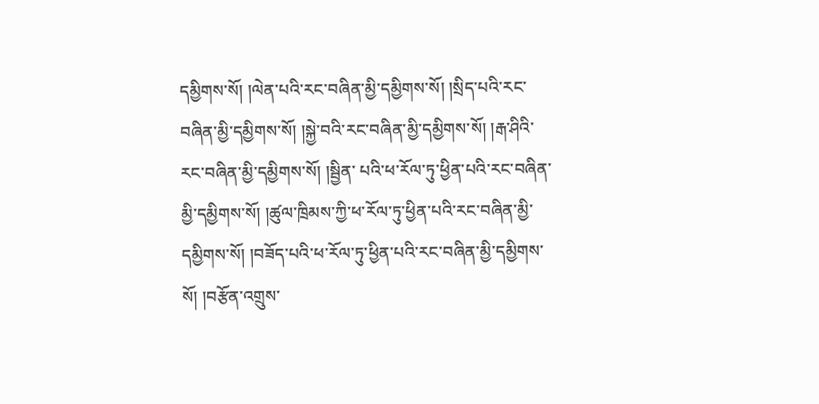དམྱིགས་སོ། །ལེན་པའི་རང་བཞིན་མྱི་དམྱིགས་སོ། །སྲིད་པའི་རང་བཞིན་མྱི་དམྱིགས་སོ། །སྐྱེ་བའི་རང་བཞིན་མྱི་དམྱིགས་སོ། །རྒ་ཤིའི་རང་བཞིན་མྱི་དམྱིགས་སོ། །སྦྱིན་ པའི་ཕ་རོལ་ཏུ་ཕྱིན་པའི་རང་བཞིན་མྱི་དམྱིགས་སོ། །ཚུལ་ཁྲིམས་ཀྱི་ཕ་རོལ་ཏུ་ཕྱིན་པའི་རང་བཞིན་མྱི་དམྱིགས་སོ། །བཟོད་པའི་ཕ་རོལ་ཏུ་ཕྱིན་པའི་རང་བཞིན་མྱི་དམྱིགས་སོ། །བརྩོན་འགྲུས་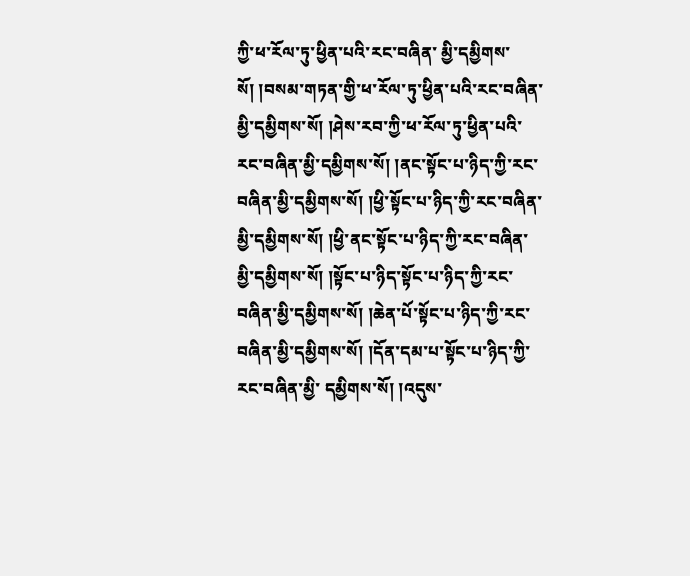ཀྱི་ཕ་རོལ་ཏུ་ཕྱིན་པའི་རང་བཞིན་ མྱི་དམྱིགས་སོ། །བསམ་གཏན་གྱི་ཕ་རོལ་ཏུ་ཕྱིན་པའི་རང་བཞིན་མྱི་དམྱིགས་སོ། །ཤེས་རབ་ཀྱི་ཕ་རོལ་ཏུ་ཕྱིན་པའི་རང་བཞིན་མྱི་དམྱིགས་སོ། །ནང་སྟོང་པ་ཉིད་ཀྱི་རང་བཞིན་མྱི་དམྱིགས་སོ། །ཕྱི་སྟོང་པ་ཉིད་ཀྱི་རང་བཞིན་ མྱི་དམྱིགས་སོ། །ཕྱི་ནང་སྟོང་པ་ཉིད་ཀྱི་རང་བཞིན་མྱི་དམྱིགས་སོ། །སྟོང་པ་ཉིད་སྟོང་པ་ཉིད་ཀྱི་རང་བཞིན་མྱི་དམྱིགས་སོ། །ཆེན་པོ་སྟོང་པ་ཉིད་ཀྱི་རང་བཞིན་མྱི་དམྱིགས་སོ། །དོན་དམ་པ་སྟོང་པ་ཉིད་ཀྱི་རང་བཞིན་མྱི་ དམྱིགས་སོ། །འདུས་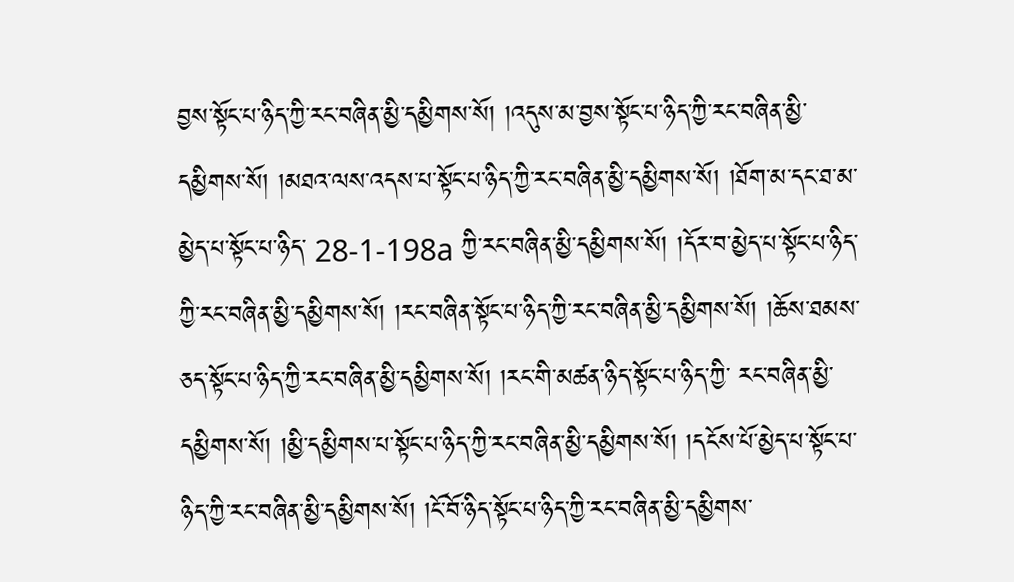བྱས་སྟོང་པ་ཉིད་ཀྱི་རང་བཞིན་མྱི་དམྱིགས་སོ། །འདུས་མ་བྱས་སྟོང་པ་ཉིད་ཀྱི་རང་བཞིན་མྱི་དམྱིགས་སོ། །མཐའ་ལས་འདས་པ་སྟོང་པ་ཉིད་ཀྱི་རང་བཞིན་མྱི་དམྱིགས་སོ། །ཐོག་མ་དང་ཐ་མ་མྱེད་པ་སྟོང་པ་ཉིད་ 28-1-198a ཀྱི་རང་བཞིན་མྱི་དམྱིགས་སོ། །དོར་བ་མྱེད་པ་སྟོང་པ་ཉིད་ཀྱི་རང་བཞིན་མྱི་དམྱིགས་སོ། །རང་བཞིན་སྟོང་པ་ཉིད་ཀྱི་རང་བཞིན་མྱི་དམྱིགས་སོ། །ཆོས་ཐམས་ཅད་སྟོང་པ་ཉིད་ཀྱི་རང་བཞིན་མྱི་དམྱིགས་སོ། །རང་གི་མཚན་ཉིད་སྟོང་པ་ཉིད་ཀྱི་ རང་བཞིན་མྱི་དམྱིགས་སོ། །མྱི་དམྱིགས་པ་སྟོང་པ་ཉིད་ཀྱི་རང་བཞིན་མྱི་དམྱིགས་སོ། །དངོས་པོ་མྱེད་པ་སྟོང་པ་ཉིད་ཀྱི་རང་བཞིན་མྱི་དམྱིགས་སོ། །ངོ་བོ་ཉིད་སྟོང་པ་ཉིད་ཀྱི་རང་བཞིན་མྱི་དམྱིགས་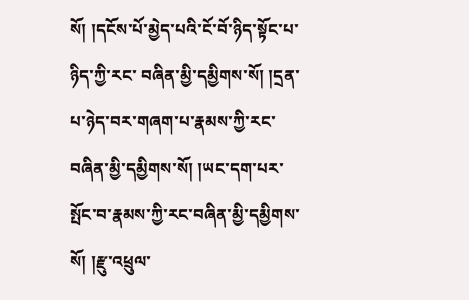སོ། །དངོས་པོ་མྱེད་པའི་ངོ་བོ་ཉིད་སྟོང་པ་ཉིད་ཀྱི་རང་ བཞིན་མྱི་དམྱིགས་སོ། །དྲན་པ་ཉེད་བར་གཞག་པ་རྣམས་ཀྱི་རང་བཞིན་མྱི་དམྱིགས་སོ། །ཡང་དག་པར་སྤོང་བ་རྣམས་ཀྱི་རང་བཞིན་མྱི་དམྱིགས་སོ། །རྫུ་འཕྲུལ་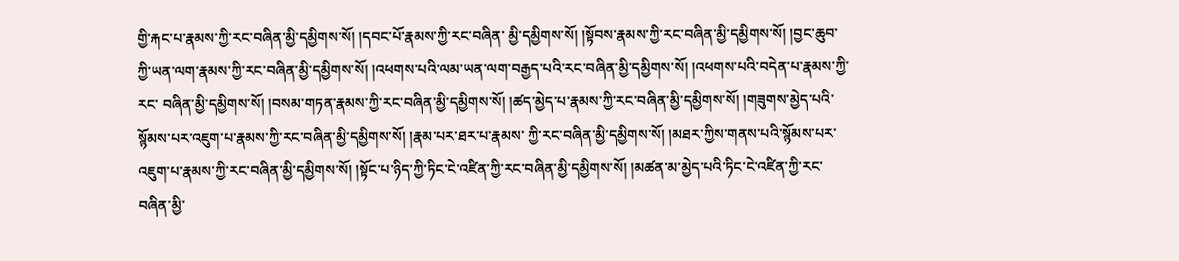གྱི་རྐང་པ་རྣམས་ཀྱི་རང་བཞིན་མྱི་དམྱིགས་སོ། །དབང་པོ་རྣམས་ཀྱི་རང་བཞིན་ མྱི་དམྱིགས་སོ། །སྟོབས་རྣམས་ཀྱི་རང་བཞིན་མྱི་དམྱིགས་སོ། །བྱང་ཆུབ་ཀྱི་ཡན་ལག་རྣམས་ཀྱི་རང་བཞིན་མྱི་དམྱིགས་སོ། །འཕགས་པའི་ལམ་ཡན་ལག་བརྒྱད་པའི་རང་བཞིན་མྱི་དམྱིགས་སོ། །འཕགས་པའི་བདེན་པ་རྣམས་ཀྱི་རང་ བཞིན་མྱི་དམྱིགས་སོ། །བསམ་གཏན་རྣམས་ཀྱི་རང་བཞིན་མྱི་དམྱིགས་སོ། །ཚད་མྱེད་པ་རྣམས་ཀྱི་རང་བཞིན་མྱི་དམྱིགས་སོ། །གཟུགས་མྱེད་པའི་སྙོམས་པར་འཇུག་པ་རྣམས་ཀྱི་རང་བཞིན་མྱི་དམྱིགས་སོ། །རྣམ་པར་ཐར་པ་རྣམས་ ཀྱི་རང་བཞིན་མྱི་དམྱིགས་སོ། །མཐར་ཀྱིས་གནས་པའི་སྙོམས་པར་འཇུག་པ་རྣམས་ཀྱི་རང་བཞིན་མྱི་དམྱིགས་སོ། །སྟོང་པ་ཉིད་ཀྱི་ཏིང་ངེ་འཛིན་ཀྱི་རང་བཞིན་མྱི་དམྱིགས་སོ། །མཚན་མ་མྱེད་པའི་ཏིང་ངེ་འཛིན་ཀྱི་རང་བཞིན་མྱི་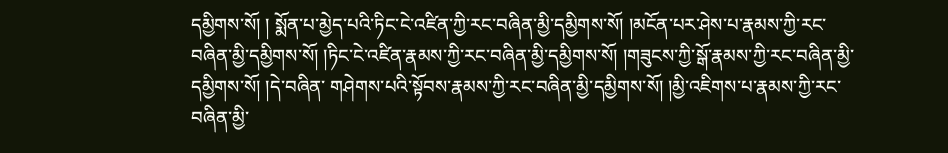དམྱིགས་སོ། ། སྨོན་པ་མྱེད་པའི་ཏིང་ངེ་འཛིན་ཀྱི་རང་བཞིན་མྱི་དམྱིགས་སོ། །མངོན་པར་ཤེས་པ་རྣམས་ཀྱི་རང་བཞིན་མྱི་དམྱིགས་སོ། །ཏིང་ངེ་འཛིན་རྣམས་ཀྱི་རང་བཞིན་མྱི་དམྱིགས་སོ། །གཟུངས་ཀྱི་སྒོ་རྣམས་ཀྱི་རང་བཞིན་མྱི་དམྱིགས་སོ། །དེ་བཞིན་ གཤེགས་པའི་སྟོབས་རྣམས་ཀྱི་རང་བཞིན་མྱི་དམྱིགས་སོ། །མྱི་འཇིགས་པ་རྣམས་ཀྱི་རང་བཞིན་མྱི་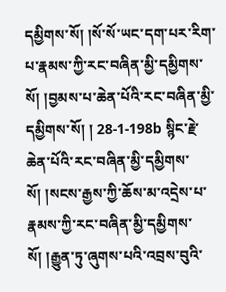དམྱིགས་སོ། །སོ་སོ་ཡང་དག་པར་རིག་པ་རྣམས་ཀྱི་རང་བཞིན་མྱི་དམྱིགས་སོ། །བྱམས་པ་ཆེན་པོའི་རང་བཞིན་མྱི་དམྱིགས་སོ། ། 28-1-198b སྙིང་རྗེ་ཆེན་པོའི་རང་བཞིན་མྱི་དམྱིགས་སོ། །སངས་རྒྱས་ཀྱི་ཆོས་མ་འདྲེས་པ་རྣམས་ཀྱི་རང་བཞིན་མྱི་དམྱིགས་སོ། །རྒྱུན་ཏུ་ཞུགས་པའི་འབྲས་བུའི་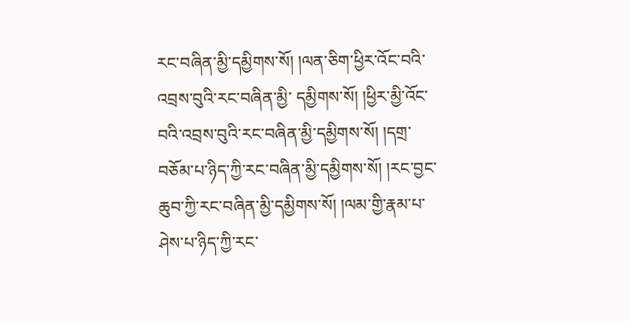རང་བཞིན་མྱི་དམྱིགས་སོ། །ལན་ཅིག་ཕྱིར་འོང་བའི་འབྲས་བུའི་རང་བཞིན་མྱི་ དམྱིགས་སོ། །ཕྱིར་མྱི་འོང་བའི་འབྲས་བུའི་རང་བཞིན་མྱི་དམྱིགས་སོ། །དགྲ་བཅོམ་པ་ཉིད་ཀྱི་རང་བཞིན་མྱི་དམྱིགས་སོ། །རང་བྱང་ཆུབ་ཀྱི་རང་བཞིན་མྱི་དམྱིགས་སོ། །ལམ་གྱི་རྣམ་པ་ཤེས་པ་ཉིད་ཀྱི་རང་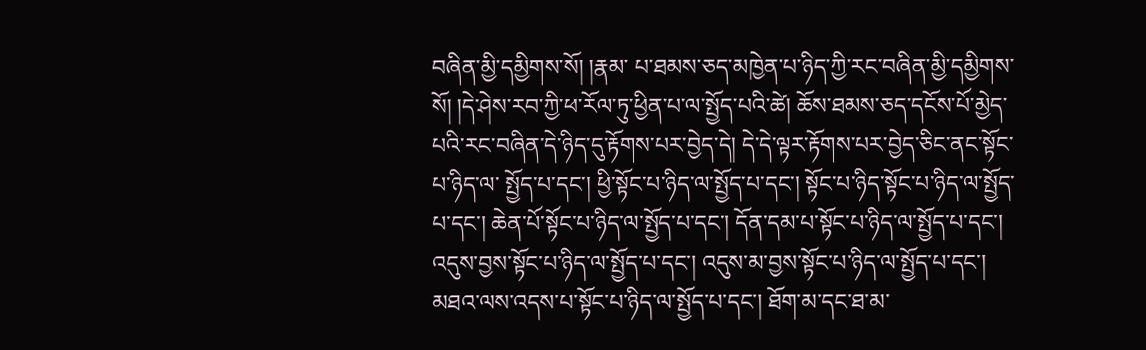བཞིན་མྱི་དམྱིགས་སོ། །རྣམ་ པ་ཐམས་ཅད་མཁྱེན་པ་ཉིད་ཀྱི་རང་བཞིན་མྱི་དམྱིགས་སོ། །དེ་ཤེས་རབ་ཀྱི་ཕ་རོལ་ཏུ་ཕྱིན་པ་ལ་སྤྱོད་པའི་ཚེ། ཆོས་ཐམས་ཅད་དངོས་པོ་མྱེད་པའི་རང་བཞིན་དེ་ཉིད་དུ་རྟོགས་པར་བྱེད་དེ། དེ་དེ་ལྟར་རྟོགས་པར་བྱེད་ཅིང་ནང་སྟོང་པ་ཉིད་ལ་ སྤྱོད་པ་དང་། ཕྱི་སྟོང་པ་ཉིད་ལ་སྤྱོད་པ་དང་། སྟོང་པ་ཉིད་སྟོང་པ་ཉིད་ལ་སྤྱོད་པ་དང་། ཆེན་པོ་སྟོང་པ་ཉིད་ལ་སྤྱོད་པ་དང་། དོན་དམ་པ་སྟོང་པ་ཉིད་ལ་སྤྱོད་པ་དང་། འདུས་བྱས་སྟོང་པ་ཉིད་ལ་སྤྱོད་པ་དང་། འདུས་མ་བྱས་སྟོང་པ་ཉིད་ལ་སྤྱོད་པ་དང་། མཐའ་ལས་འདས་པ་སྟོང་པ་ཉིད་ལ་སྤྱོད་པ་དང་། ཐོག་མ་དང་ཐ་མ་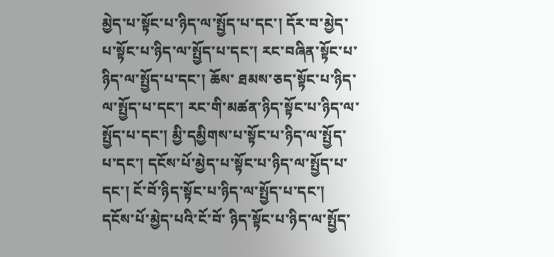མྱེད་པ་སྟོང་པ་ཉིད་ལ་སྤྱོད་པ་དང་། དོར་བ་མྱེད་པ་སྟོང་པ་ཉིད་ལ་སྤྱོད་པ་དང་། རང་བཞིན་སྟོང་པ་ཉིད་ལ་སྤྱོད་པ་དང་། ཆོས་ ཐམས་ཅད་སྟོང་པ་ཉིད་ལ་སྤྱོད་པ་དང་། རང་གི་མཚན་ཉིད་སྟོང་པ་ཉིད་ལ་སྤྱོད་པ་དང་། མྱི་དམྱིགས་པ་སྟོང་པ་ཉིད་ལ་སྤྱོད་པ་དང་། དངོས་པོ་མྱེད་པ་སྟོང་པ་ཉིད་ལ་སྤྱོད་པ་དང་། ངོ་བོ་ཉིད་སྟོང་པ་ཉིད་ལ་སྤྱོད་པ་དང་། དངོས་པོ་མྱེད་པའི་ངོ་བོ་ ཉིད་སྟོང་པ་ཉིད་ལ་སྤྱོད་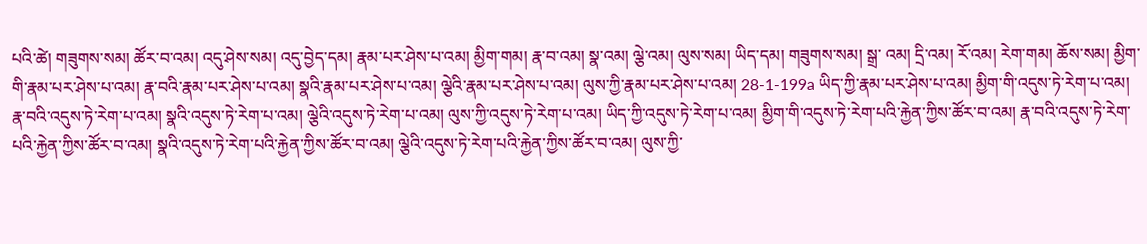པའི་ཚེ། གཟུགས་སམ། ཚོར་བ་འམ། འདུ་ཤེས་སམ། འདུ་བྱེད་དམ། རྣམ་པར་ཤེས་པ་འམ། མྱིག་གམ། རྣ་བ་འམ། སྣ་འམ། ལྕེ་འམ། ལུས་སམ། ཡིད་དམ། གཟུགས་སམ། སྒྲ་ འམ། དྲི་འམ། རོ་འམ། རེག་གམ། ཆོས་སམ། མྱིག་གི་རྣམ་པར་ཤེས་པ་འམ། རྣ་བའི་རྣམ་པར་ཤེས་པ་འམ། སྣའི་རྣམ་པར་ཤེས་པ་འམ། ལྕེའི་རྣམ་པར་ཤེས་པ་འམ། ལུས་ཀྱི་རྣམ་པར་ཤེས་པ་འམ། 28-1-199a ཡིད་ཀྱི་རྣམ་པར་ཤེས་པ་འམ། མྱིག་གི་འདུས་ཏེ་རེག་པ་འམ། རྣ་བའི་འདུས་ཏེ་རེག་པ་འམ། སྣའི་འདུས་ཏེ་རེག་པ་འམ། ལྕེའི་འདུས་ཏེ་རེག་པ་འམ། ལུས་ཀྱི་འདུས་ཏེ་རེག་པ་འམ། ཡིད་ཀྱི་འདུས་ཏེ་རེག་པ་འམ། མྱིག་གི་འདུས་ཏེ་རེག་པའི་རྐྱེན་ཀྱིས་ཚོར་བ་འམ། རྣ་བའི་འདུས་ཏེ་རེག་པའི་རྐྱེན་ཀྱིས་ཚོར་བ་འམ། སྣའི་འདུས་ཏེ་རེག་པའི་རྐྱེན་ཀྱིས་ཚོར་བ་འམ། ལྕེའི་འདུས་ཏེ་རེག་པའི་རྐྱེན་ཀྱིས་ཚོར་བ་འམ། ལུས་ཀྱི་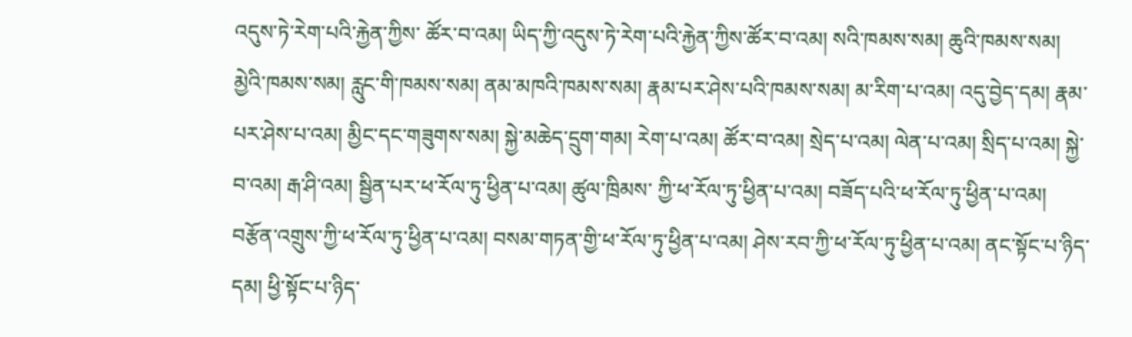འདུས་ཏེ་རེག་པའི་རྐྱེན་ཀྱིས་ ཚོར་བ་འམ། ཡིད་ཀྱི་འདུས་ཏེ་རེག་པའི་རྐྱེན་ཀྱིས་ཚོར་བ་འམ། སའི་ཁམས་སམ། ཆུའི་ཁམས་སམ། མྱེའི་ཁམས་སམ། རླུང་གི་ཁམས་སམ། ནམ་མཁའི་ཁམས་སམ། རྣམ་པར་ཤེས་པའི་ཁམས་སམ། མ་རིག་པ་འམ། འདུ་བྱེད་དམ། རྣམ་པར་ཤེས་པ་འམ། མྱིང་དང་གཟུགས་སམ། སྐྱེ་མཆེད་དྲུག་གམ། རེག་པ་འམ། ཚོར་བ་འམ། སྲེད་པ་འམ། ལེན་པ་འམ། སྲིད་པ་འམ། སྐྱེ་བ་འམ། རྒ་ཤི་འམ། སྦྱིན་པར་ཕ་རོལ་ཏུ་ཕྱིན་པ་འམ། ཚུལ་ཁྲིམས་ ཀྱི་ཕ་རོལ་ཏུ་ཕྱིན་པ་འམ། བཟོད་པའི་ཕ་རོལ་ཏུ་ཕྱིན་པ་འམ། བརྩོན་འགྲུས་ཀྱི་ཕ་རོལ་ཏུ་ཕྱིན་པ་འམ། བསམ་གཏན་གྱི་ཕ་རོལ་ཏུ་ཕྱིན་པ་འམ། ཤེས་རབ་ཀྱི་ཕ་རོལ་ཏུ་ཕྱིན་པ་འམ། ནང་སྟོང་པ་ཉིད་དམ། ཕྱི་སྟོང་པ་ཉིད་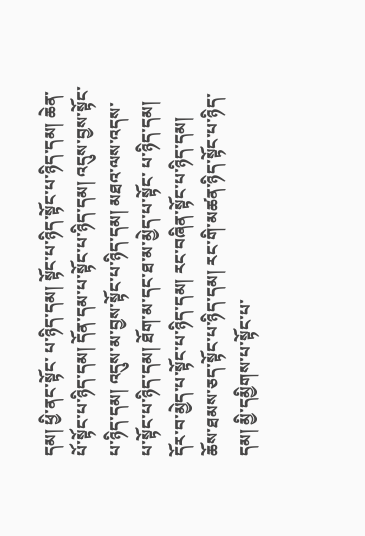དམ། ཕྱི་ནང་སྟོང་ པ་ཉིད་དམ། སྟོང་པ་ཉིད་སྟོང་པ་ཉིད་དམ། ཆེན་པོ་སྟོང་པ་ཉིད་དམ། དོན་དམ་པ་སྟོང་པ་ཉིད་དམ། འདུས་བྱས་སྟོང་པ་ཉིད་དམ། འདུས་མ་བྱས་སྟོང་པ་ཉིད་དམ། མཐའ་ལས་འདས་པ་སྟོང་པ་ཉིད་དམ། ཐོག་མ་དང་ཐ་མ་མྱེད་པ་སྟོང་ པ་ཉིད་དམ། དོར་བ་མྱེད་པ་སྟོང་པ་ཉིད་དམ། རང་བཞིན་སྟོང་པ་ཉིད་དམ། ཆོས་ཐམས་ཅད་སྟོང་པ་ཉིད་དམ། རང་གི་མཚན་ཉིད་སྟོང་པ་ཉིད་དམ། མྱི་དམྱིགས་པ་སྟོང་པ་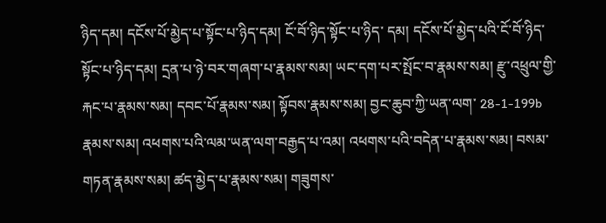ཉིད་དམ། དངོས་པོ་མྱེད་པ་སྟོང་པ་ཉིད་དམ། ངོ་བོ་ཉིད་སྟོང་པ་ཉིད་ དམ། དངོས་པོ་མྱེད་པའི་ངོ་བོ་ཉིད་སྟོང་པ་ཉིད་དམ། དྲན་པ་ཉེ་བར་གཞག་པ་རྣམས་སམ། ཡང་དག་པར་སྤོང་བ་རྣམས་སམ། རྫུ་འཕྲུལ་གྱི་རྐང་པ་རྣམས་སམ། དབང་པོ་རྣམས་སམ། སྟོབས་རྣམས་སམ། བྱང་ཆུབ་ཀྱི་ཡན་ལག་ 28-1-199b རྣམས་སམ། འཕགས་པའི་ལམ་ཡན་ལག་བརྒྱད་པ་འམ། འཕགས་པའི་བདེན་པ་རྣམས་སམ། བསམ་གཏན་རྣམས་སམ། ཚད་མྱེད་པ་རྣམས་སམ། གཟུགས་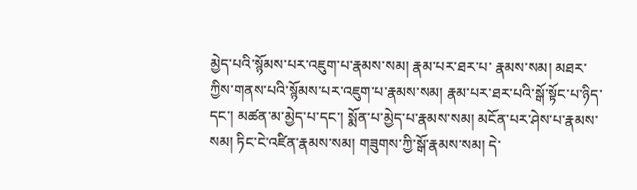མྱེད་པའི་སྙོམས་པར་འཇུག་པ་རྣམས་སམ། རྣམ་པར་ཐར་པ་ རྣམས་སམ། མཐར་ཀྱིས་གནས་པའི་སྙོམས་པར་འཇུག་པ་རྣམས་སམ། རྣམ་པར་ཐར་པའི་སྒོ་སྟོང་པ་ཉིད་དང་། མཚན་མ་མྱེད་པ་དང་། སྨོན་པ་མྱེད་པ་རྣམས་སམ། མངོན་པར་ཤེས་པ་རྣམས་སམ། ཏིང་ངེ་འཛིན་རྣམས་སམ། གཟུགས་ཀྱི་སྒོ་རྣམས་སམ། དེ་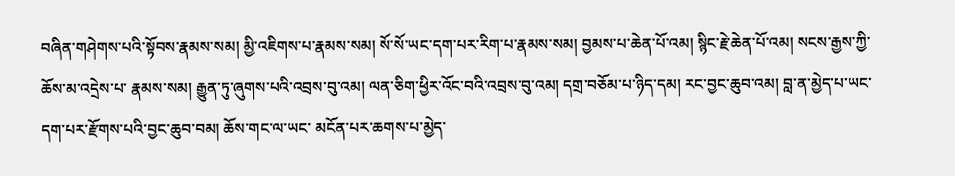བཞིན་གཤེགས་པའི་སྟོབས་རྣམས་སམ། མྱི་འཇིགས་པ་རྣམས་སམ། སོ་སོ་ཡང་དག་པར་རིག་པ་རྣམས་སམ། བྱམས་པ་ཆེན་པོ་འམ། སྙིང་རྗེ་ཆེན་པོ་འམ། སངས་རྒྱས་ཀྱི་ཆོས་མ་འདྲེས་པ་ རྣམས་སམ། རྒྱུན་ཏུ་ཞུགས་པའི་འབྲས་བུ་འམ། ལན་ཅིག་ཕྱིར་འོང་བའི་འབྲས་བུ་འམ། དགྲ་བཅོམ་པ་ཉིད་དམ། རང་བྱང་ཆུབ་འམ། བླ་ན་མྱེད་པ་ཡང་དག་པར་རྫོགས་པའི་བྱང་ཆུབ་བམ། ཆོས་གང་ལ་ཡང་ མངོན་པར་ཆགས་པ་མྱེད་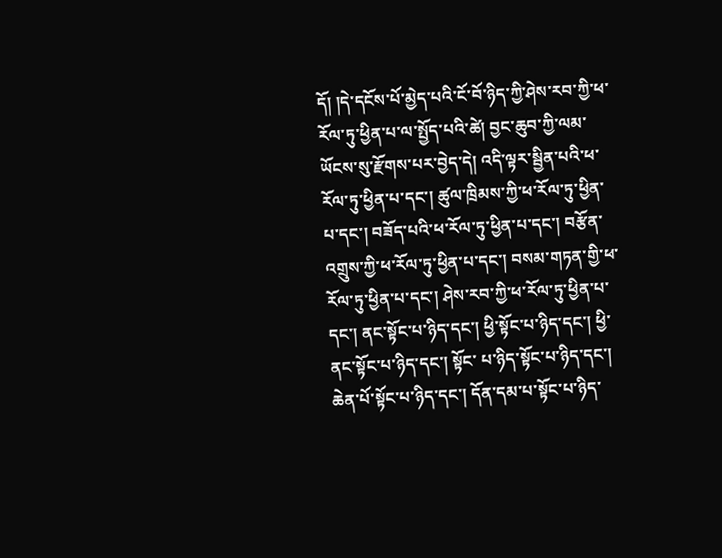དོ། །དེ་དངོས་པོ་མྱེད་པའི་ངོ་བོ་ཉིད་ཀྱི་ཤེས་རབ་ཀྱི་ཕ་རོལ་ཏུ་ཕྱིན་པ་ལ་སྤྱོད་པའི་ཚེ། བྱང་ཆུབ་ཀྱི་ལམ་ཡོངས་སུ་རྫོགས་པར་བྱེད་དེ། འདི་ལྟར་སྦྱིན་པའི་ཕ་རོལ་ཏུ་ཕྱིན་པ་དང་། ཚུལ་ཁྲིམས་ཀྱི་ཕ་རོལ་ཏུ་ཕྱིན་པ་དང་། བཟོད་པའི་ཕ་རོལ་ཏུ་ཕྱིན་པ་དང་། བརྩོན་འགྲུས་ཀྱི་ཕ་རོལ་ཏུ་ཕྱིན་པ་དང་། བསམ་གཏན་གྱི་ཕ་རོལ་ཏུ་ཕྱིན་པ་དང་། ཤེས་རབ་ཀྱི་ཕ་རོལ་ཏུ་ཕྱིན་པ་དང་། ནང་སྟོང་པ་ཉིད་དང་། ཕྱི་སྟོང་པ་ཉིད་དང་། ཕྱི་ནང་སྟོང་པ་ཉིད་དང་། སྟོང་ པ་ཉིད་སྟོང་པ་ཉིད་དང་། ཆེན་པོ་སྟོང་པ་ཉིད་དང་། དོན་དམ་པ་སྟོང་པ་ཉིད་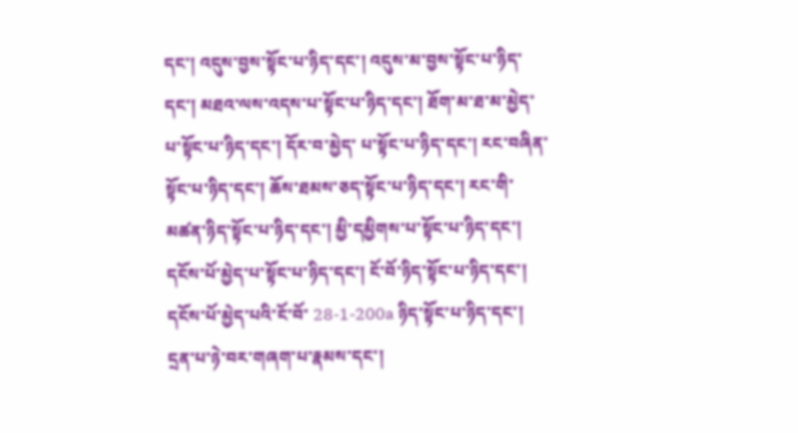དང་། འདུས་བྱས་སྟོང་པ་ཉིད་དང་། འདུས་མ་བྱས་སྟོང་པ་ཉིད་དང་། མཐའ་ལས་འདས་པ་སྟོང་པ་ཉིད་དང་། ཐོག་མ་ཐ་མ་མྱེད་པ་སྟོང་པ་ཉིད་དང་། དོར་བ་མྱེད་ པ་སྟོང་པ་ཉིད་དང་། རང་བཞིན་སྟོང་པ་ཉིད་དང་། ཆོས་ཐམས་ཅད་སྟོང་པ་ཉིད་དང་། རང་གི་མཚན་ཉིད་སྟོང་པ་ཉིད་དང་། མྱི་དམྱིགས་པ་སྟོང་པ་ཉིད་དང་། དངོས་པོ་མྱེད་པ་སྟོང་པ་ཉིད་དང་། ངོ་བོ་ཉིད་སྟོང་པ་ཉིད་དང་། དངོས་པོ་མྱེད་པའི་ངོ་བོ་ 28-1-200a ཉིད་སྟོང་པ་ཉིད་དང་། དྲན་པ་ཉེ་བར་གཞག་པ་རྣམས་དང་།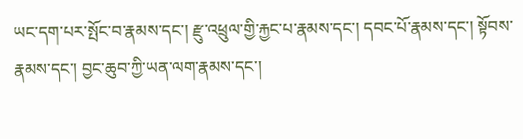ཡང་དག་པར་སྤོང་བ་རྣམས་དང་། རྫུ་འཕྲུལ་གྱི་རྐྱང་པ་རྣམས་དང་། དབང་པོ་རྣམས་དང་། སྟོབས་རྣམས་དང་། བྱང་ཆུབ་ཀྱི་ཡན་ལག་རྣམས་དང་།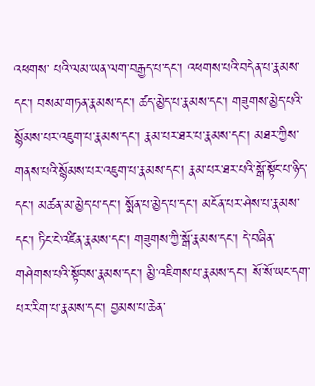འཕགས་ པའི་ལམ་ཡན་ལག་བརྒྱད་པ་དང་། འཕགས་པའི་བདེན་པ་རྣམས་དང་། བསམ་གཏན་རྣམས་དང་། ཚད་མྱེད་པ་རྣམས་དང་། གཟུགས་མྱེད་པའི་སྙོམས་པར་འཇུག་པ་རྣམས་དང་། རྣམ་པར་ཐར་པ་རྣམས་དང་། མཐར་ཀྱིས་ གནས་པའི་སྙོམས་པར་འཇུག་པ་རྣམས་དང་། རྣམ་པར་ཐར་པའི་སྒོ་སྟོང་པ་ཉིད་དང་། མཚན་མ་མྱེད་པ་དང་། སྨོན་པ་མྱེད་པ་དང་། མངོན་པར་ཤེས་པ་རྣམས་དང་། ཏིང་ངེ་འཛིན་རྣམས་དང་། གཟུགས་ཀྱི་སྒོ་རྣམས་དང་། དེ་བཞིན་ གཤེགས་པའི་སྟོབས་རྣམས་དང་། མྱི་འཇིགས་པ་རྣམས་དང་། སོ་སོ་ཡང་དག་པར་རིག་པ་རྣམས་དང་། བྱམས་པ་ཆེན་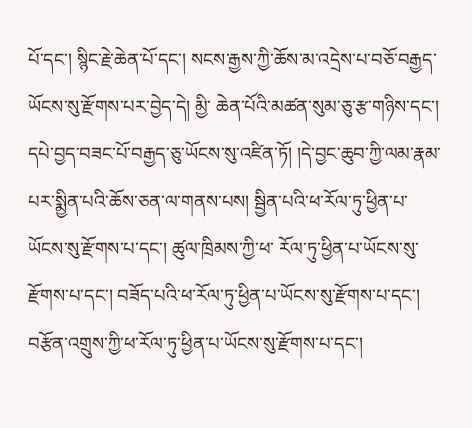པོ་དང་། སྙིང་རྗེ་ཆེན་པོ་དང་། སངས་རྒྱས་ཀྱི་ཆོས་མ་འདྲེས་པ་བཅོ་བརྒྱད་ཡོངས་སུ་རྫོགས་པར་བྱེད་དེ། མྱི་ ཆེན་པོའི་མཚན་སུམ་ཅུ་རྩ་གཉིས་དང་། དཔེ་བྱད་བཟང་པོ་བརྒྱད་ཅུ་ཡོངས་སུ་འཛིན་ཏོ། །དེ་བྱང་ཆུབ་ཀྱི་ལམ་རྣམ་པར་སྨྱིན་པའི་ཆོས་ཅན་ལ་གནས་པས། སྦྱིན་པའི་ཕ་རོལ་ཏུ་ཕྱིན་པ་ཡོངས་སུ་རྫོགས་པ་དང་། ཚུལ་ཁྲིམས་ཀྱི་ཕ་ རོལ་ཏུ་ཕྱིན་པ་ཡོངས་སུ་རྫོགས་པ་དང་། བཟོད་པའི་ཕ་རོལ་ཏུ་ཕྱིན་པ་ཡོངས་སུ་རྫོགས་པ་དང་། བརྩོན་འགྲུས་ཀྱི་ཕ་རོལ་ཏུ་ཕྱིན་པ་ཡོངས་སུ་རྫོགས་པ་དང་།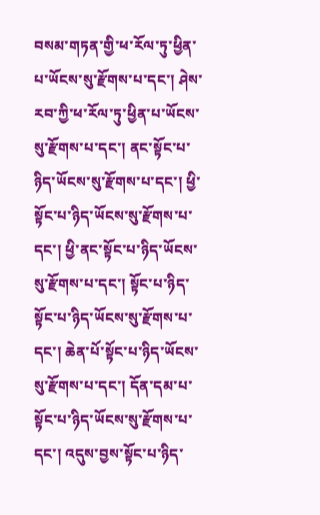བསམ་གཏན་གྱི་ཕ་རོལ་ཏུ་ཕྱིན་པ་ཡོངས་སུ་རྫོགས་པ་དང་། ཤེས་ རབ་ཀྱི་ཕ་རོལ་ཏུ་ཕྱིན་པ་ཡོངས་སུ་རྫོགས་པ་དང་། ནང་སྟོང་པ་ཉིད་ཡོངས་སུ་རྫོགས་པ་དང་། ཕྱི་སྟོང་པ་ཉིད་ཡོངས་སུ་རྫོགས་པ་དང་། ཕྱི་ནང་སྟོང་པ་ཉིད་ཡོངས་སུ་རྫོགས་པ་དང་། སྟོང་པ་ཉིད་སྟོང་པ་ཉིད་ཡོངས་སུ་རྫོགས་པ་དང་། ཆེན་པོ་སྟོང་པ་ཉིད་ཡོངས་སུ་རྫོགས་པ་དང་། དོན་དམ་པ་སྟོང་པ་ཉིད་ཡོངས་སུ་རྫོགས་པ་དང་། འདུས་བྱས་སྟོང་པ་ཉིད་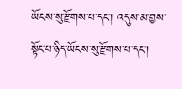ཡོངས་སུ་རྫོགས་པ་དང་། འདུས་མ་བྱས་སྟོང་པ་ཉིད་ཡོངས་སུ་རྫོགས་པ་དང་།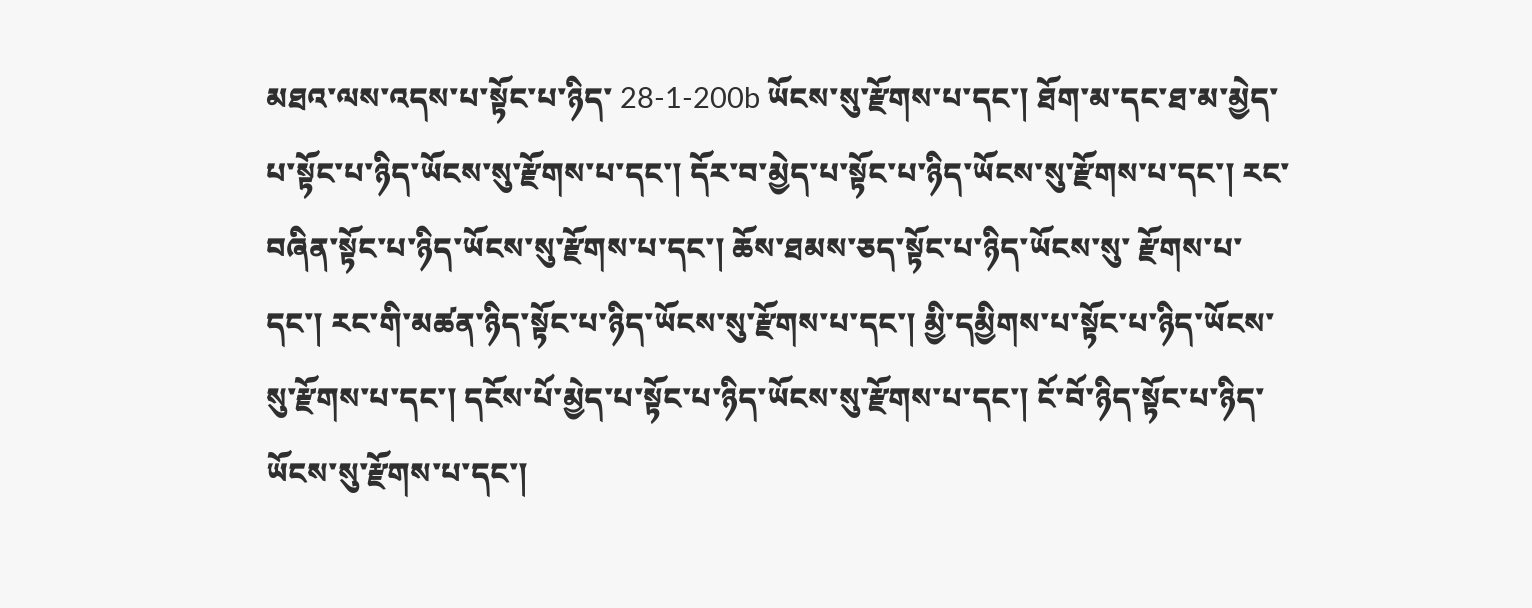མཐའ་ལས་འདས་པ་སྟོང་པ་ཉིད་ 28-1-200b ཡོངས་སུ་རྫོགས་པ་དང་། ཐོག་མ་དང་ཐ་མ་མྱེད་པ་སྟོང་པ་ཉིད་ཡོངས་སུ་རྫོགས་པ་དང་། དོར་བ་མྱེད་པ་སྟོང་པ་ཉིད་ཡོངས་སུ་རྫོགས་པ་དང་། རང་བཞིན་སྟོང་པ་ཉིད་ཡོངས་སུ་རྫོགས་པ་དང་། ཆོས་ཐམས་ཅད་སྟོང་པ་ཉིད་ཡོངས་སུ་ རྫོགས་པ་དང་། རང་གི་མཚན་ཉིད་སྟོང་པ་ཉིད་ཡོངས་སུ་རྫོགས་པ་དང་། མྱི་དམྱིགས་པ་སྟོང་པ་ཉིད་ཡོངས་སུ་རྫོགས་པ་དང་། དངོས་པོ་མྱེད་པ་སྟོང་པ་ཉིད་ཡོངས་སུ་རྫོགས་པ་དང་། ངོ་བོ་ཉིད་སྟོང་པ་ཉིད་ཡོངས་སུ་རྫོགས་པ་དང་།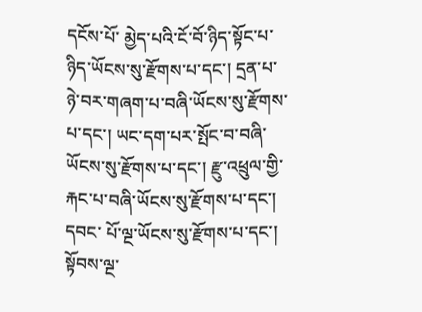དངོས་པོ་ མྱེད་པའི་ངོ་བོ་ཉིད་སྟོང་པ་ཉིད་ཡོངས་སུ་རྫོགས་པ་དང་། དྲན་པ་ཉེ་བར་གཞག་པ་བཞི་ཡོངས་སུ་རྫོགས་པ་དང་། ཡང་དག་པར་སྤོང་བ་བཞི་ཡོངས་སུ་རྫོགས་པ་དང་། རྫུ་འཕྲུལ་གྱི་རྐང་པ་བཞི་ཡོངས་སུ་རྫོགས་པ་དང་། དབང་ པོ་ལྔ་ཡོངས་སུ་རྫོགས་པ་དང་། སྟོབས་ལྔ་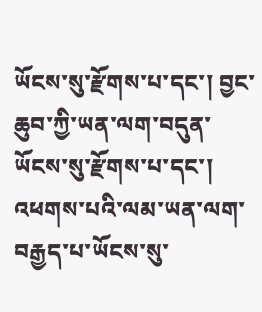ཡོངས་སུ་རྫོགས་པ་དང་། བྱང་ཆུབ་ཀྱི་ཡན་ལག་བདུན་ཡོངས་སུ་རྫོགས་པ་དང་། འཕགས་པའི་ལམ་ཡན་ལག་བརྒྱད་པ་ཡོངས་སུ་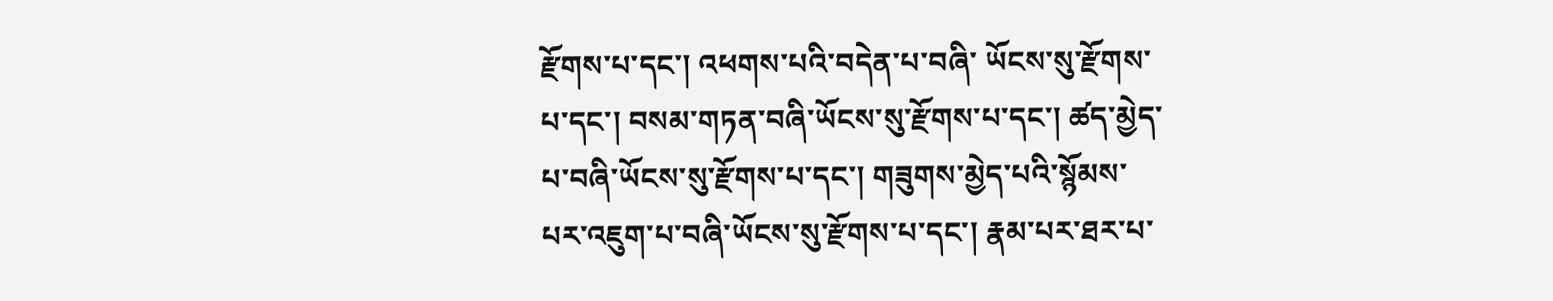རྫོགས་པ་དང་། འཕགས་པའི་བདེན་པ་བཞི་ ཡོངས་སུ་རྫོགས་པ་དང་། བསམ་གཏན་བཞི་ཡོངས་སུ་རྫོགས་པ་དང་། ཚད་མྱེད་པ་བཞི་ཡོངས་སུ་རྫོགས་པ་དང་། གཟུགས་མྱེད་པའི་སྙོམས་པར་འཇུག་པ་བཞི་ཡོངས་སུ་རྫོགས་པ་དང་། རྣམ་པར་ཐར་པ་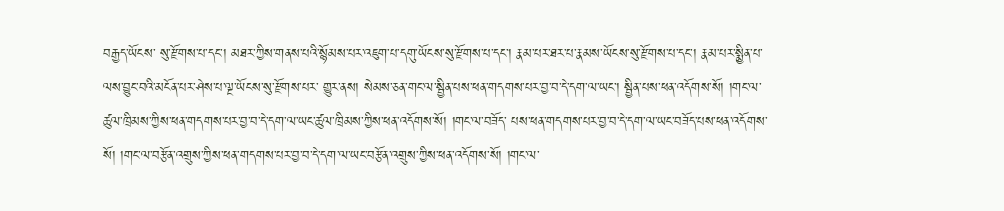བརྒྱད་ཡོངས་ སུ་རྫོགས་པ་དང་། མཐར་ཀྱིས་གནས་པའི་སྙོམས་པར་འཇུག་པ་དགུ་ཡོངས་སུ་རྫོགས་པ་དང་། རྣམ་པར་ཐར་པ་རྣམས་ཡོངས་སུ་རྫོགས་པ་དང་། རྣམ་པར་སྨྱིན་པ་ལས་བྱུང་བའི་མངོན་པར་ཤེས་པ་ལྔ་ཡོངས་སུ་རྫོགས་པར་ གྱུར་ནས། སེམས་ཅན་གང་ལ་སྦྱིན་པས་ཕན་གདགས་པར་བྱ་བ་དེ་དག་ལ་ཡང་། སྦྱིན་པས་ཕན་འདོགས་སོ། །གང་ལ་ཚུལ་ཁྲིམས་ཀྱིས་ཕན་གདགས་པར་བྱ་བ་དེ་དག་ལ་ཡང་ཚུལ་ཁྲིམས་ཀྱིས་ཕན་འདོགས་སོ། །གང་ལ་བཟོད་ པས་ཕན་གདགས་པར་བྱ་བ་དེ་དག་ལ་ཡང་བཟོད་པས་ཕན་འདོགས་སོ། །གང་ལ་བརྩོན་འགྲུས་ཀྱིས་ཕན་གདགས་པར་བྱ་བ་དེ་དག་ལ་ཡང་བརྩོན་འགྲུས་ཀྱིས་ཕན་འདོགས་སོ། །གང་ལ་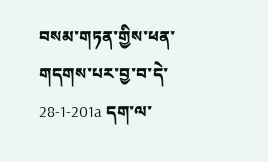བསམ་གཏན་གྱིས་ཕན་གདགས་པར་བྱ་བ་དེ་ 28-1-201a དག་ལ་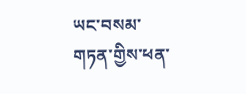ཡང་བསམ་གཏན་གྱིས་ཕན་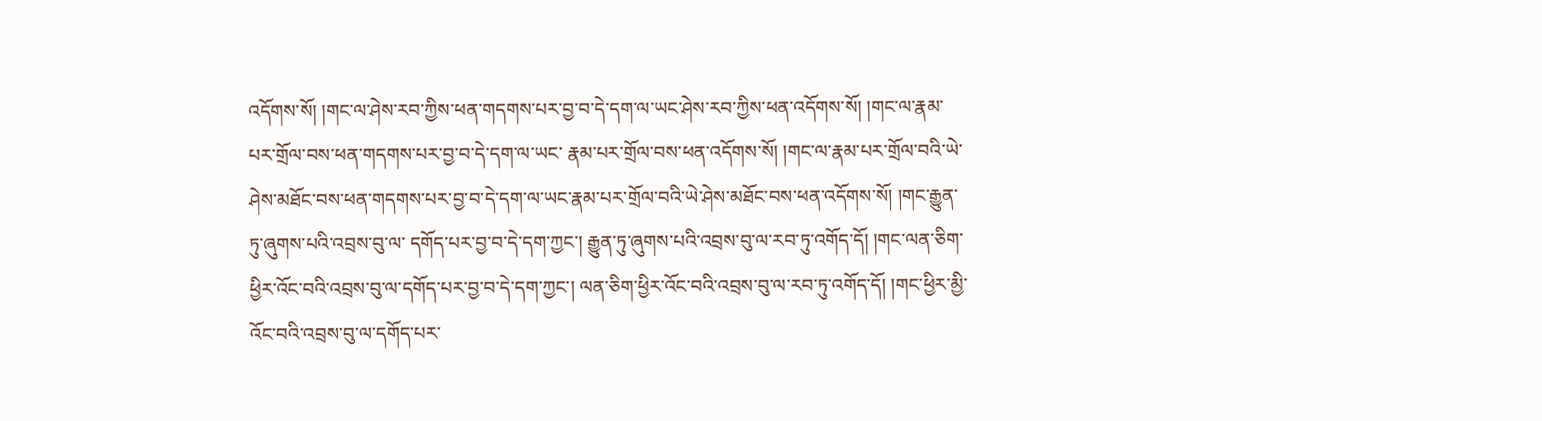འདོགས་སོ། །གང་ལ་ཤེས་རབ་ཀྱིས་ཕན་གདགས་པར་བྱ་བ་དེ་དག་ལ་ཡང་ཤེས་རབ་ཀྱིས་ཕན་འདོགས་སོ། །གང་ལ་རྣམ་པར་གྲོལ་བས་ཕན་གདགས་པར་བྱ་བ་དེ་དག་ལ་ཡང་ རྣམ་པར་གྲོལ་བས་ཕན་འདོགས་སོ། །གང་ལ་རྣམ་པར་གྲོལ་བའི་ཡེ་ཤེས་མཐོང་བས་ཕན་གདགས་པར་བྱ་བ་དེ་དག་ལ་ཡང་རྣམ་པར་གྲོལ་བའི་ཡེ་ཤེས་མཐོང་བས་ཕན་འདོགས་སོ། །གང་རྒྱུན་ཏུ་ཞུགས་པའི་འབྲས་བུ་ལ་ དགོད་པར་བྱ་བ་དེ་དག་ཀྱང་། རྒྱུན་ཏུ་ཞུགས་པའི་འབྲས་བུ་ལ་རབ་ཏུ་འགོད་དོ། །གང་ལན་ཅིག་ཕྱིར་འོང་བའི་འབྲས་བུ་ལ་དགོད་པར་བྱ་བ་དེ་དག་ཀྱང་། ལན་ཅིག་ཕྱིར་འོང་བའི་འབྲས་བུ་ལ་རབ་ཏུ་འགོད་དོ། །གང་ཕྱིར་མྱི་ འོང་བའི་འབྲས་བུ་ལ་དགོད་པར་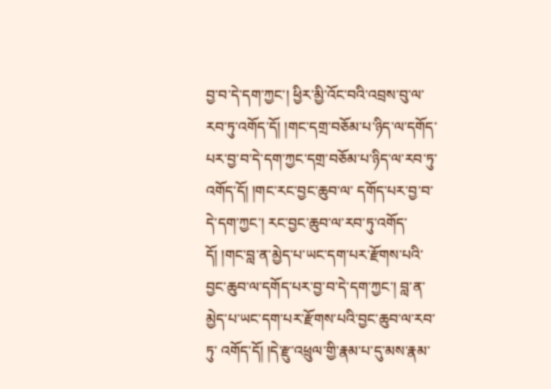བྱ་བ་དེ་དག་ཀྱང་། ཕྱིར་མྱི་འོང་བའི་འབྲས་བུ་ལ་རབ་ཏུ་འགོད་དོ། །གང་དགྲ་བཅོམ་པ་ཉིད་ལ་དགོད་པར་བྱ་བ་དེ་དག་ཀྱང་དགྲ་བཅོམ་པ་ཉིད་ལ་རབ་ཏུ་འགོད་དོ། །གང་རང་བྱང་ཆུབ་ལ་ དགོད་པར་བྱ་བ་དེ་དག་ཀྱང་། རང་བྱང་ཆུབ་ལ་རབ་ཏུ་འགོད་དོ། །གང་བླ་ན་མྱེད་པ་ཡང་དག་པར་རྫོགས་པའི་བྱང་ཆུབ་ལ་དགོད་པར་བྱ་བ་དེ་དག་ཀྱང་། བླ་ན་མྱེད་པ་ཡང་དག་པར་རྫོགས་པའི་བྱང་ཆུབ་ལ་རབ་ཏུ་ འགོད་དོ། །དེ་རྫུ་འཕྲུལ་གྱི་རྣམ་པ་དུ་མས་རྣམ་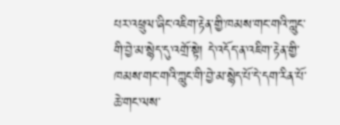པར་འཕྲུལ་ཞིང་འཇིག་རྟེན་གྱི་ཁམས་གང་གའི་ཀླུང་གི་བྱེ་མ་སྙེད་དུ་འགྲོ་སྟེ། དེ་འདོད་ན་འཇིག་རྟེན་གྱི་ཁམས་གང་གའི་ཀླུང་གི་བྱེ་མ་སྙེད་པོ་དེ་དག་རིན་པོ་ཆེ་གང་ལས་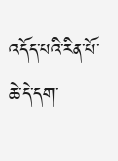འདོད་པའི་རིན་པོ་ཆེ་དེ་དག་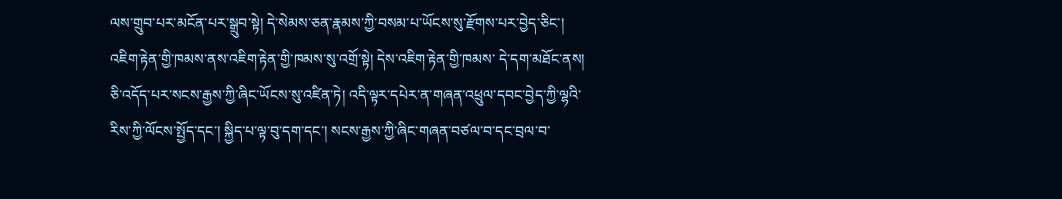ལས་གྲུབ་པར་མངོན་པར་སྒྲུབ་སྟེ། དེ་སེམས་ཅན་རྣམས་ཀྱི་བསམ་པ་ཡོངས་སུ་རྫོགས་པར་བྱེད་ཅིང་། འཇིག་རྟེན་གྱི་ཁམས་ནས་འཇིག་རྟེན་གྱི་ཁམས་སུ་འགྲོ་སྟེ། དེས་འཇིག་རྟེན་གྱི་ཁམས་ དེ་དག་མཐོང་ནས། ཅི་འདོད་པར་སངས་རྒྱས་ཀྱི་ཞིང་ཡོངས་སུ་འཛིན་ཏེ། འདི་ལྟར་དཔེར་ན་གཞན་འཕྲུལ་དབང་བྱེད་ཀྱི་ལྷའི་རིས་ཀྱི་ལོངས་སྤྱོད་དང་། སྐྱིད་པ་ལྟ་བུ་དག་དང་། སངས་རྒྱས་ཀྱི་ཞིང་གཞན་བཙལ་བ་དང་བྲལ་བ་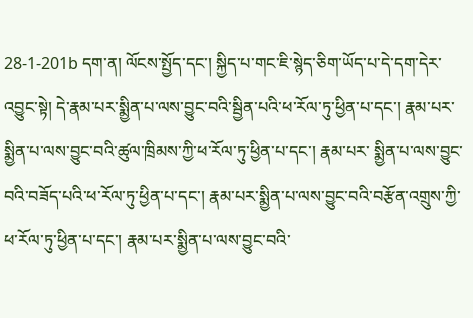28-1-201b དག་ན། ལོངས་སྤྱོད་དང་། སྐྱིད་པ་གང་ཇི་སྙེད་ཅིག་ཡོད་པ་དེ་དག་དེར་འབྱུང་སྟེ། དེ་རྣམ་པར་སྨྱིན་པ་ལས་བྱུང་བའི་སྦྱིན་པའི་ཕ་རོལ་ཏུ་ཕྱིན་པ་དང་། རྣམ་པར་སྨྱིན་པ་ལས་བྱུང་བའི་ཚུལ་ཁྲིམས་ཀྱི་ཕ་རོལ་ཏུ་ཕྱིན་པ་དང་། རྣམ་པར་ སྨྱིན་པ་ལས་བྱུང་བའི་བཟོད་པའི་ཕ་རོལ་ཏུ་ཕྱིན་པ་དང་། རྣམ་པར་སྨྱིན་པ་ལས་བྱུང་བའི་བརྩོན་འགྲུས་ཀྱི་ཕ་རོལ་ཏུ་ཕྱིན་པ་དང་། རྣམ་པར་སྨྱིན་པ་ལས་བྱུང་བའི་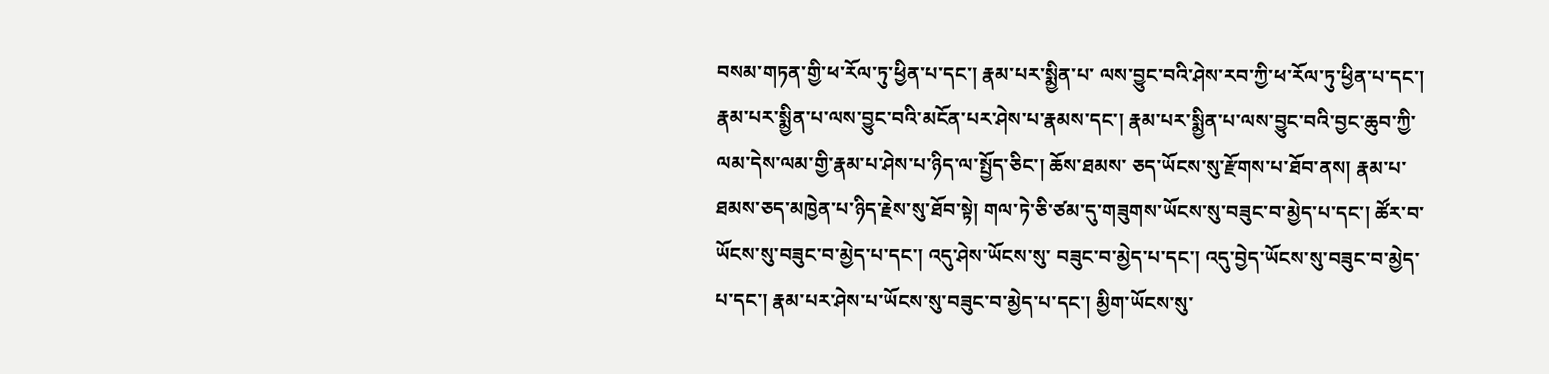བསམ་གཏན་གྱི་ཕ་རོལ་ཏུ་ཕྱིན་པ་དང་། རྣམ་པར་སྨྱིན་པ་ ལས་བྱུང་བའི་ཤེས་རབ་ཀྱི་ཕ་རོལ་ཏུ་ཕྱིན་པ་དང་། རྣམ་པར་སྨྱིན་པ་ལས་བྱུང་བའི་མངོན་པར་ཤེས་པ་རྣམས་དང་། རྣམ་པར་སྨྱིན་པ་ལས་བྱུང་བའི་བྱང་ཆུབ་ཀྱི་ལམ་དེས་ལམ་གྱི་རྣམ་པ་ཤེས་པ་ཉིད་ལ་སྤྱོད་ཅིང་། ཆོས་ཐམས་ ཅད་ཡོངས་སུ་རྫོགས་པ་ཐོབ་ནས། རྣམ་པ་ཐམས་ཅད་མཁྱེན་པ་ཉིད་རྗེས་སུ་ཐོབ་སྟེ། གལ་ཏེ་ཅི་ཙམ་དུ་གཟུགས་ཡོངས་སུ་བཟུང་བ་མྱེད་པ་དང་། ཚོར་བ་ཡོངས་སུ་བཟུང་བ་མྱེད་པ་དང་། འདུ་ཤེས་ཡོངས་སུ་ བཟུང་བ་མྱེད་པ་དང་། འདུ་བྱེད་ཡོངས་སུ་བཟུང་བ་མྱེད་པ་དང་། རྣམ་པར་ཤེས་པ་ཡོངས་སུ་བཟུང་བ་མྱེད་པ་དང་། མྱིག་ཡོངས་སུ་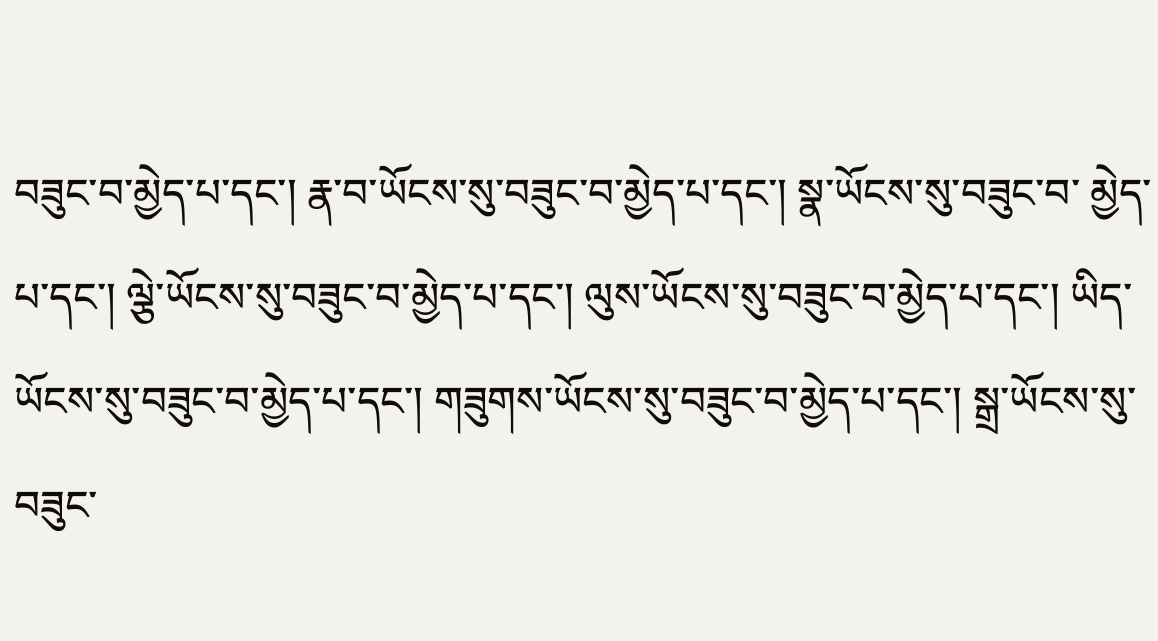བཟུང་བ་མྱེད་པ་དང་། རྣ་བ་ཡོངས་སུ་བཟུང་བ་མྱེད་པ་དང་། སྣ་ཡོངས་སུ་བཟུང་བ་ མྱེད་པ་དང་། ལྕེ་ཡོངས་སུ་བཟུང་བ་མྱེད་པ་དང་། ལུས་ཡོངས་སུ་བཟུང་བ་མྱེད་པ་དང་། ཡིད་ཡོངས་སུ་བཟུང་བ་མྱེད་པ་དང་། གཟུགས་ཡོངས་སུ་བཟུང་བ་མྱེད་པ་དང་། སྒྲ་ཡོངས་སུ་བཟུང་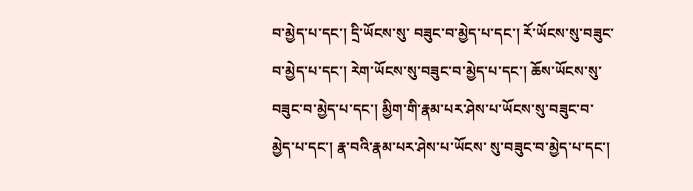བ་མྱེད་པ་དང་། དྲི་ཡོངས་སུ་ བཟུང་བ་མྱེད་པ་དང་། རོ་ཡོངས་སུ་བཟུང་བ་མྱེད་པ་དང་། རེག་ཡོངས་སུ་བཟུང་བ་མྱེད་པ་དང་། ཆོས་ཡོངས་སུ་བཟུང་བ་མྱེད་པ་དང་། མྱིག་གི་རྣམ་པར་ཤེས་པ་ཡོངས་སུ་བཟུང་བ་མྱེད་པ་དང་། རྣ་བའི་རྣམ་པར་ཤེས་པ་ཡོངས་ སུ་བཟུང་བ་མྱེད་པ་དང་།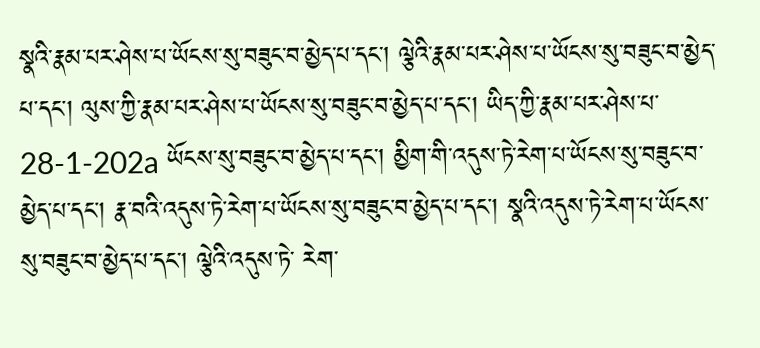སྣའི་རྣམ་པར་ཤེས་པ་ཡོངས་སུ་བཟུང་བ་མྱེད་པ་དང་། ལྕེའི་རྣམ་པར་ཤེས་པ་ཡོངས་སུ་བཟུང་བ་མྱེད་པ་དང་། ལུས་ཀྱི་རྣམ་པར་ཤེས་པ་ཡོངས་སུ་བཟུང་བ་མྱེད་པ་དང་། ཡིད་ཀྱི་རྣམ་པར་ཤེས་པ་ 28-1-202a ཡོངས་སུ་བཟུང་བ་མྱེད་པ་དང་། མྱིག་གི་འདུས་ཏེ་རེག་པ་ཡོངས་སུ་བཟུང་བ་མྱེད་པ་དང་། རྣ་བའི་འདུས་ཏེ་རེག་པ་ཡོངས་སུ་བཟུང་བ་མྱེད་པ་དང་། སྣའི་འདུས་ཏེ་རེག་པ་ཡོངས་སུ་བཟུང་བ་མྱེད་པ་དང་། ལྕེའི་འདུས་ཏེ་ རེག་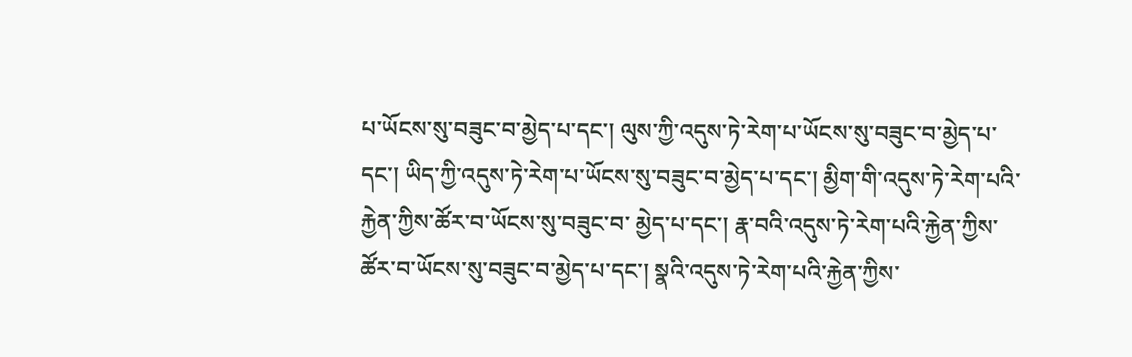པ་ཡོངས་སུ་བཟུང་བ་མྱེད་པ་དང་། ལུས་ཀྱི་འདུས་ཏེ་རེག་པ་ཡོངས་སུ་བཟུང་བ་མྱེད་པ་དང་། ཡིད་ཀྱི་འདུས་ཏེ་རེག་པ་ཡོངས་སུ་བཟུང་བ་མྱེད་པ་དང་། མྱིག་གི་འདུས་ཏེ་རེག་པའི་རྐྱེན་ཀྱིས་ཚོར་བ་ཡོངས་སུ་བཟུང་བ་ མྱེད་པ་དང་། རྣ་བའི་འདུས་ཏེ་རེག་པའི་རྐྱེན་ཀྱིས་ཚོར་བ་ཡོངས་སུ་བཟུང་བ་མྱེད་པ་དང་། སྣའི་འདུས་ཏེ་རེག་པའི་རྐྱེན་ཀྱིས་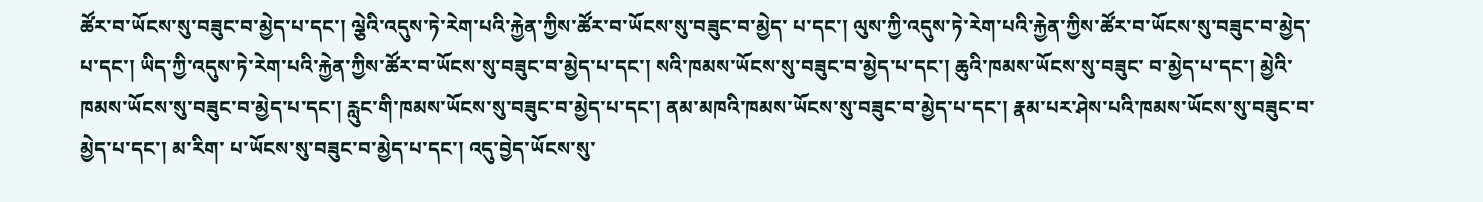ཚོར་བ་ཡོངས་སུ་བཟུང་བ་མྱེད་པ་དང་། ལྕེའི་འདུས་ཏེ་རེག་པའི་རྐྱེན་ཀྱིས་ཚོར་བ་ཡོངས་སུ་བཟུང་བ་མྱེད་ པ་དང་། ལུས་ཀྱི་འདུས་ཏེ་རེག་པའི་རྐྱེན་ཀྱིས་ཚོར་བ་ཡོངས་སུ་བཟུང་བ་མྱེད་པ་དང་། ཡིད་ཀྱི་འདུས་ཏེ་རེག་པའི་རྐྱེན་ཀྱིས་ཚོར་བ་ཡོངས་སུ་བཟུང་བ་མྱེད་པ་དང་། སའི་ཁམས་ཡོངས་སུ་བཟུང་བ་མྱེད་པ་དང་། ཆུའི་ཁམས་ཡོངས་སུ་བཟུང་ བ་མྱེད་པ་དང་། མྱེའི་ཁམས་ཡོངས་སུ་བཟུང་བ་མྱེད་པ་དང་། རླུང་གི་ཁམས་ཡོངས་སུ་བཟུང་བ་མྱེད་པ་དང་། ནམ་མཁའི་ཁམས་ཡོངས་སུ་བཟུང་བ་མྱེད་པ་དང་། རྣམ་པར་ཤེས་པའི་ཁམས་ཡོངས་སུ་བཟུང་བ་མྱེད་པ་དང་། མ་རིག་ པ་ཡོངས་སུ་བཟུང་བ་མྱེད་པ་དང་། འདུ་བྱེད་ཡོངས་སུ་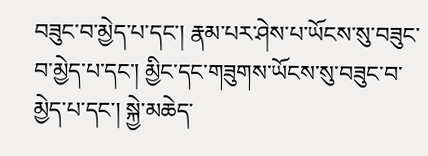བཟུང་བ་མྱེད་པ་དང་། རྣམ་པར་ཤེས་པ་ཡོངས་སུ་བཟུང་བ་མྱེད་པ་དང་། མྱིང་དང་གཟུགས་ཡོངས་སུ་བཟུང་བ་མྱེད་པ་དང་། སྐྱེ་མཆེད་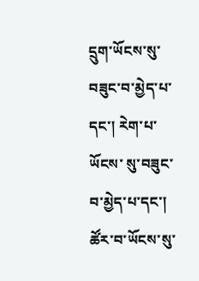དྲུག་ཡོངས་སུ་བཟུང་བ་མྱེད་པ་དང་། རེག་པ་ཡོངས་ སུ་བཟུང་བ་མྱེད་པ་དང་། ཚོར་བ་ཡོངས་སུ་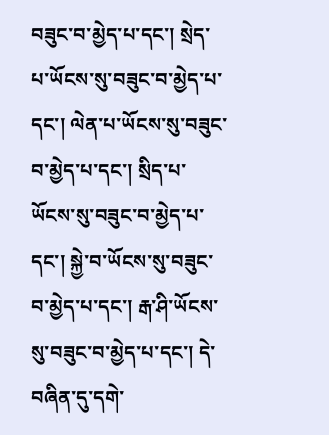བཟུང་བ་མྱེད་པ་དང་། སྲེད་པ་ཡོངས་སུ་བཟུང་བ་མྱེད་པ་དང་། ལེན་པ་ཡོངས་སུ་བཟུང་བ་མྱེད་པ་དང་། སྲིད་པ་ཡོངས་སུ་བཟུང་བ་མྱེད་པ་དང་། སྐྱེ་བ་ཡོངས་སུ་བཟུང་བ་མྱེད་པ་དང་། རྒ་ཤི་ཡོངས་ སུ་བཟུང་བ་མྱེད་པ་དང་། དེ་བཞིན་དུ་དགེ་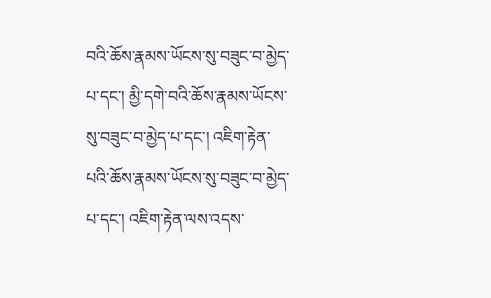བའི་ཆོས་རྣམས་ཡོངས་སུ་བཟུང་བ་མྱེད་པ་དང་། མྱི་དགེ་བའི་ཆོས་རྣམས་ཡོངས་སུ་བཟུང་བ་མྱེད་པ་དང་། འཇིག་རྟེན་པའི་ཆོས་རྣམས་ཡོངས་སུ་བཟུང་བ་མྱེད་པ་དང་། འཇིག་རྟེན་ལས་འདས་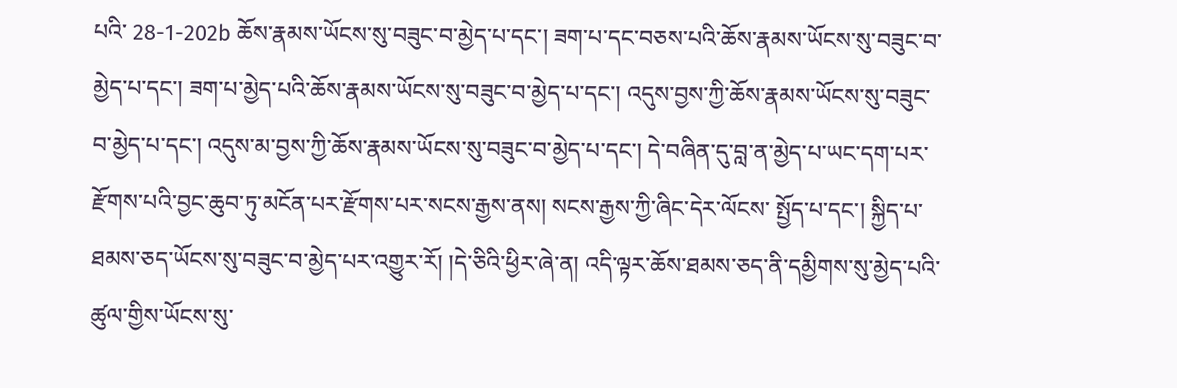པའི་ 28-1-202b ཆོས་རྣམས་ཡོངས་སུ་བཟུང་བ་མྱེད་པ་དང་། ཟག་པ་དང་བཅས་པའི་ཆོས་རྣམས་ཡོངས་སུ་བཟུང་བ་མྱེད་པ་དང་། ཟག་པ་མྱེད་པའི་ཆོས་རྣམས་ཡོངས་སུ་བཟུང་བ་མྱེད་པ་དང་། འདུས་བྱས་ཀྱི་ཆོས་རྣམས་ཡོངས་སུ་བཟུང་ བ་མྱེད་པ་དང་། འདུས་མ་བྱས་ཀྱི་ཆོས་རྣམས་ཡོངས་སུ་བཟུང་བ་མྱེད་པ་དང་། དེ་བཞིན་དུ་བླ་ན་མྱེད་པ་ཡང་དག་པར་རྫོགས་པའི་བྱང་ཆུབ་ཏུ་མངོན་པར་རྫོགས་པར་སངས་རྒྱས་ནས། སངས་རྒྱས་ཀྱི་ཞིང་དེར་ལོངས་ སྤྱོད་པ་དང་། སྐྱིད་པ་ཐམས་ཅད་ཡོངས་སུ་བཟུང་བ་མྱེད་པར་འགྱུར་རོ། །དེ་ཅིའི་ཕྱིར་ཞེ་ན། འདི་ལྟར་ཆོས་ཐམས་ཅད་ནི་དམྱིགས་སུ་མྱེད་པའི་ཚུལ་གྱིས་ཡོངས་སུ་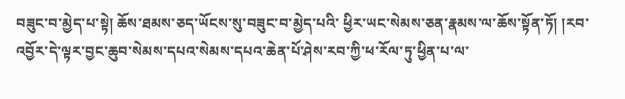བཟུང་བ་མྱེད་པ་སྟེ། ཆོས་ཐམས་ཅད་ཡོངས་སུ་བཟུང་བ་མྱེད་པའི་ ཕྱིར་ཡང་སེམས་ཅན་རྣམས་ལ་ཆོས་སྟོན་ཏོ། །རབ་འབྱོར་དེ་ལྟར་བྱང་ཆུབ་སེམས་དཔའ་སེམས་དཔའ་ཆེན་པོ་ཤེས་རབ་ཀྱི་ཕ་རོལ་ཏུ་ཕྱིན་པ་ལ་